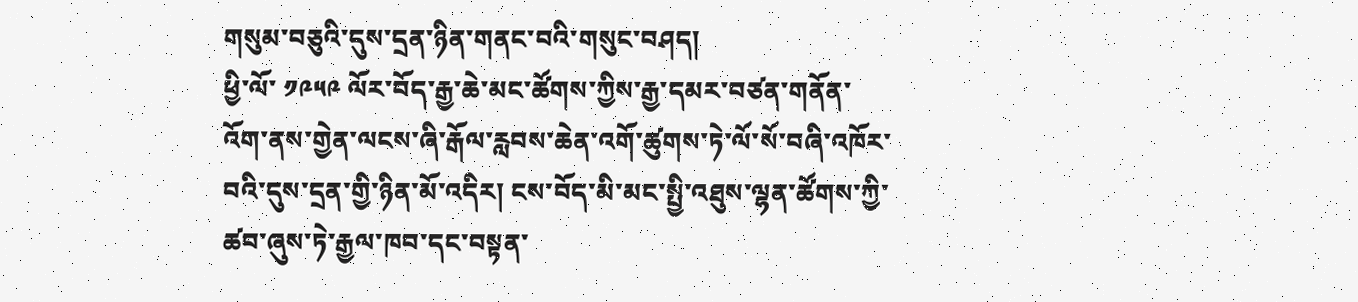གསུམ་བཅུའི་དུས་དྲན་ཉིན་གནང་བའི་གསུང་བཤད།
ཕྱི་ལོ་ ༡༩༥༩ ལོར་བོད་རྒྱ་ཆེ་མང་ཚོགས་ཀྱིས་རྒྱ་དམར་བཙན་གནོན་འོག་ནས་གྱེན་ལངས་ཞི་རྒོལ་རླབས་ཆེན་འགོ་ཚུགས་ཏེ་ལོ་སོ་བཞི་འཁོར་བའི་དུས་དྲན་གྱི་ཉིན་མོ་འདིར། ངས་བོད་མི་མང་སྤྱི་འཐུས་ལྷན་ཚོགས་ཀྱི་ཚབ་ཞུས་ཏེ་རྒྱལ་ཁབ་དང་བསྟན་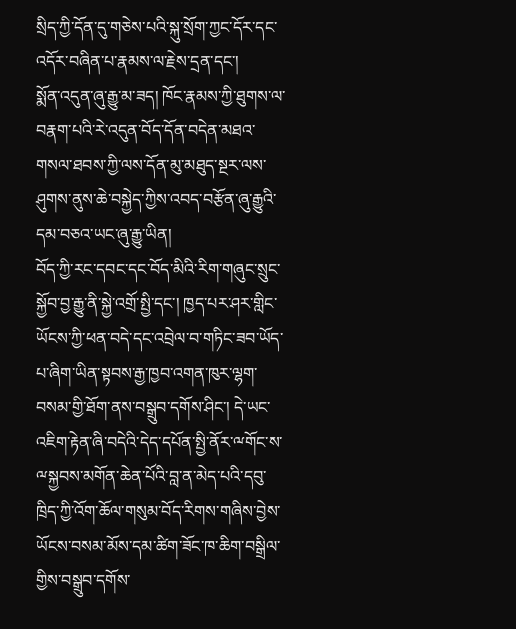སྲིད་ཀྱི་དོན་དུ་གཅེས་པའི་སྐུ་སྲོག་ཀྱང་དོར་དང་འདོར་བཞིན་པ་རྣམས་ལ་རྗེས་དྲན་དང་།
སྨོན་འདུན་ཞུ་རྒྱུ་མ་ཟད། ཁོང་རྣམས་ཀྱི་ཐུགས་ལ་བརྣག་པའི་རེ་འདུན་བོད་དོན་བདེན་མཐའ་གསལ་ཐབས་ཀྱི་ལས་དོན་མུ་མཐུད་སྔར་ལས་ཤུགས་ནུས་ཆེ་བསྐྱེད་ཀྱིས་འབད་བརྩོན་ཞུ་རྒྱུའི་དམ་བཅའ་ཡང་ཞུ་རྒྱུ་ཡིན།
བོད་ཀྱི་རང་དབང་དང་བོད་མིའི་རིག་གཞུང་སྲུང་སྐྱོབ་བྱ་རྒྱུ་ནི་སྐྱེ་འགྲོ་སྤྱི་དང་། ཁྱད་པར་ཤར་གླིང་ཡོངས་ཀྱི་ཕན་བདེ་དང་འབྲེལ་བ་གཏིང་ཟབ་ཡོད་པ་ཞིག་ཡིན་སྟབས་རྒྱ་ཁྱབ་འགན་ཁུར་ལྷག་བསམ་གྱི་ཐོག་ནས་བསྒྲུབ་དགོས་ཤིང་། དེ་ཡང་འཇིག་རྟེན་ཞི་བདེའི་དེད་དཔོན་སྤྱི་ནོར་ྋགོང་ས་ྋསྐྱབས་མགོན་ཆེན་པོའི་བླ་ན་མེད་པའི་དབུ་ཁྲིད་ཀྱི་འོག་ཆོལ་གསུམ་བོད་རིགས་གཞིས་བྱེས་ཡོངས་བསམ་མོས་དམ་ཚིག་ཟོང་ཁ་ཆིག་བསྒྲིལ་གྱིས་བསྒྲུབ་དགོས་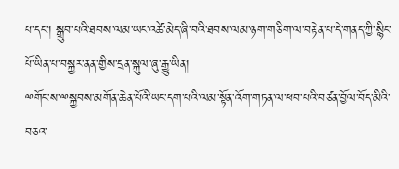པ་དང་། སྒྲུབ་པའི་ཐབས་ལམ་ཡང་འཚེ་མེད་ཞི་བའི་ཐབས་ལམ་ཉག་གཅིག་ལ་བརྟེན་པ་དེ་གནད་ཀྱི་སྙིང་པོ་ཡིན་པ་བསྐྱར་ནན་གྱིས་དྲན་སྐུལ་ཞུ་རྒྱུ་ཡིན།
ྋགོང་ས་ྋསྐྱབས་མགོན་ཆེན་པོའི་ཡང་དག་པའི་ལམ་སྟོན་འོག་གཏན་ལ་ཕབ་པའི་བཙན་བྱོལ་བོད་མིའི་བཅའ་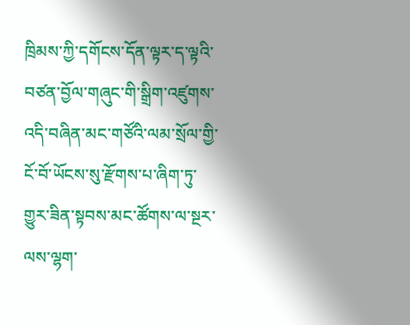ཁྲིམས་ཀྱི་དགོངས་དོན་ལྟར་ད་ལྟའི་བཙན་བྱོལ་གཞུང་གི་སྒྲིག་འཛུགས་འདི་བཞིན་མང་གཙོའི་ལམ་སྲོལ་གྱི་ངོ་བོ་ཡོངས་སུ་རྫོགས་པ་ཞིག་ཏུ་གྱུར་ཟིན་སྟབས་མང་ཚོགས་ལ་སྔར་ལས་ལྷག་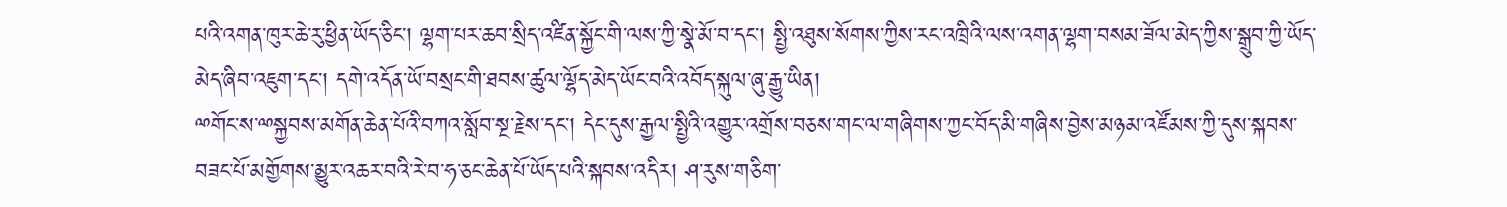པའི་འགན་ཁུར་ཆེ་རུ་ཕྱིན་ཡོད་ཅིང་། ལྷག་པར་ཆབ་སྲིད་འཛིན་སྐྱོང་གི་ལས་ཀྱི་སྣེ་མོ་བ་དང་། སྤྱི་འཐུས་སོགས་ཀྱིས་རང་འཁྲིའི་ལས་འགན་ལྷག་བསམ་ཟོལ་མེད་ཀྱིས་སྒྲུབ་ཀྱི་ཡོད་མེད་ཞིབ་འཇུག་དང་། དགེ་འདོན་ཡོ་བསྲང་གི་ཐབས་ཚུལ་ལྷོད་མེད་ཡོང་བའི་འབོད་སྐུལ་ཞུ་རྒྱུ་ཡིན།
ྋགོང་ས་ྋསྐྱབས་མགོན་ཆེན་པོའི་བཀའ་སློབ་སྔ་རྗེས་དང་། དེང་དུས་རྒྱལ་སྤྱིའི་འགྱུར་འགྲོས་བཅས་གང་ལ་གཞིགས་ཀྱང་བོད་མི་གཞིས་བྱེས་མཉམ་འཛོམས་ཀྱི་དུས་སྐབས་བཟང་པོ་མགྱོགས་མྱུར་འཆར་བའི་རེ་བ་ཧ་ཅང་ཆེན་པོ་ཡོད་པའི་སྐབས་འདིར། ཤ་རུས་གཅིག་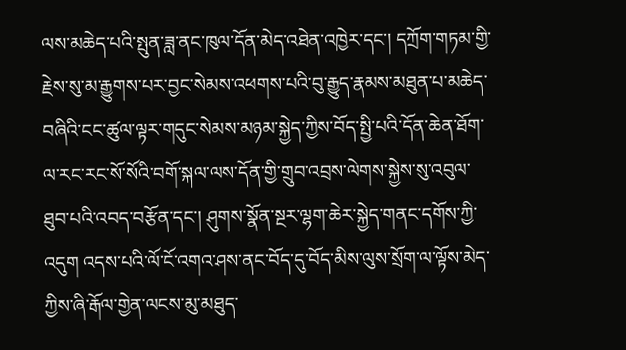ལས་མཆེད་པའི་སྤུན་ཟླ་ནང་ཁུལ་དོན་མེད་འཐེན་འཁྱེར་དང་། དཀྲོག་གཏམ་གྱི་རྗེས་སུ་མ་རྒྱུགས་པར་བྱང་སེམས་འཕགས་པའི་བུ་རྒྱུད་རྣམས་མཐུན་པ་མཆེད་བཞིའི་ངང་ཚུལ་ལྟར་གདུང་སེམས་མཉམ་སྐྱེད་ཀྱིས་བོད་སྤྱི་པའི་དོན་ཆེན་ཐོག་ལ་རང་རང་སོ་སོའི་བགོ་སྐལ་ལས་དོན་གྱི་གྲུབ་འབྲས་ལེགས་སྐྱེས་སུ་འབུལ་ཐུབ་པའི་འབད་བརྩོན་དང་། ཤུགས་སྣོན་སྔར་ལྷག་ཆེར་སྐྱེད་གནང་དགོས་ཀྱི་འདུག འདས་པའི་ལོ་ངོ་འགའ་ཤས་ནང་བོད་དུ་བོད་མིས་ལུས་སྲོག་ལ་ལྟོས་མེད་ཀྱིས་ཞི་རྒོལ་གྱེན་ལངས་མུ་མཐུད་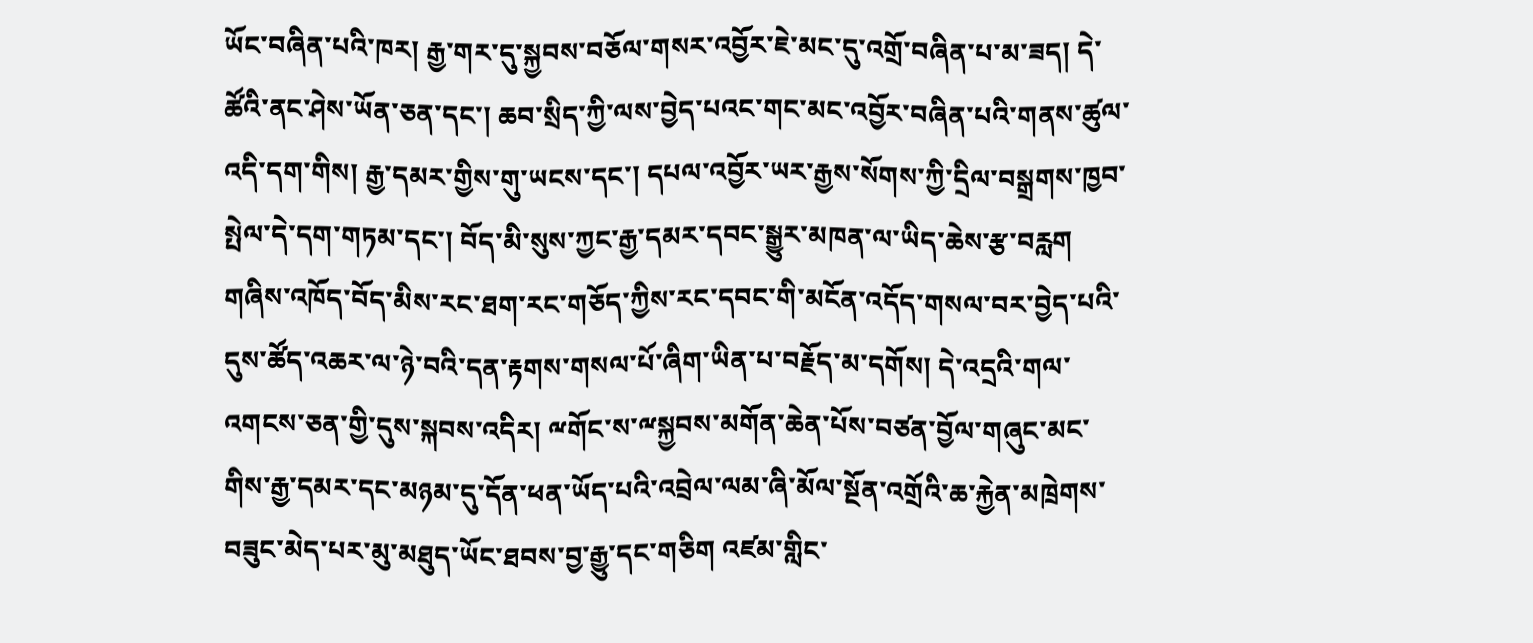ཡོང་བཞིན་པའི་ཁར། རྒྱ་གར་དུ་སྐྱབས་བཅོལ་གསར་འབྱོར་ཇེ་མང་དུ་འགྲོ་བཞིན་པ་མ་ཟད། དེ་ཚོའི་ནང་ཤེས་ཡོན་ཅན་དང་། ཆབ་སྲིད་ཀྱི་ལས་བྱེད་པའང་གང་མང་འབྱོར་བཞིན་པའི་གནས་ཚུལ་འདི་དག་གིས། རྒྱ་དམར་གྱིས་གུ་ཡངས་དང་། དཔལ་འབྱོར་ཡར་རྒྱས་སོགས་ཀྱི་དྲིལ་བསྒྲགས་ཁྱབ་སྤེལ་དེ་དག་གཏམ་དང་། བོད་མི་སུས་ཀྱང་རྒྱ་དམར་དབང་སྒྱུར་མཁན་ལ་ཡིད་ཆེས་རྩ་བརླག གཞིས་འཁོད་བོད་མིས་རང་ཐག་རང་གཅོད་ཀྱིས་རང་དབང་གི་མངོན་འདོད་གསལ་བར་བྱེད་པའི་དུས་ཚོད་འཆར་ལ་ཉེ་བའི་དན་རྟགས་གསལ་པོ་ཞིག་ཡིན་པ་བརྗོད་མ་དགོས། དེ་འདྲའི་གལ་འགངས་ཅན་གྱི་དུས་སྐབས་འདིར། ྋགོང་ས་ྋསྐྱབས་མགོན་ཆེན་པོས་བཙན་བྱོལ་གཞུང་མང་གིས་རྒྱ་དམར་དང་མཉམ་དུ་དོན་ཕན་ཡོད་པའི་འབྲེལ་ལམ་ཞི་མོལ་སྔོན་འགྲོའི་ཆ་རྐྱེན་མཁྲེགས་བཟུང་མེད་པར་མུ་མཐུད་ཡོང་ཐབས་བྱ་རྒྱུ་དང་གཅིག འཛམ་གླིང་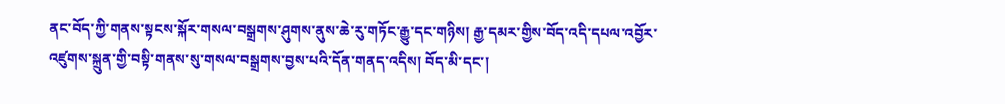ནང་བོད་ཀྱི་གནས་སྟངས་སྐོར་གསལ་བསྒྲགས་ཤུགས་ནུས་ཆེ་རུ་གཏོང་རྒྱུ་དང་གཉིས། རྒྱ་དམར་གྱིས་བོད་འདི་དཔལ་འབྱོར་འཛུགས་སྐྲུན་གྱི་བསྟི་གནས་སུ་གསལ་བསྒྲགས་བྱས་པའི་དོན་གནད་འདིས། བོད་མི་དང་།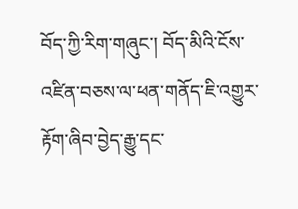བོད་ཀྱི་རིག་གཞུང་། བོད་མིའི་ངོས་འཛིན་བཅས་ལ་ཕན་གནོད་ཇི་འགྱུར་རྟོག་ཞིབ་བྱེད་རྒྱུ་དང་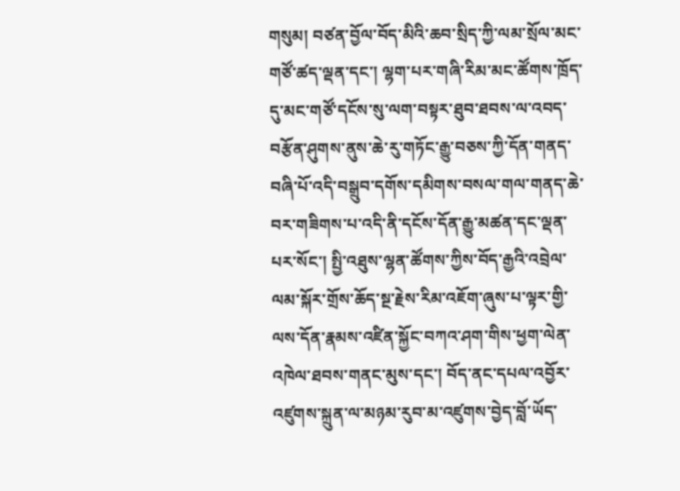གསུམ། བཙན་བྱོལ་བོད་མིའི་ཆབ་སྲིད་ཀྱི་ལམ་སྲོལ་མང་གཙོ་ཚད་ལྡན་དང་། ལྷག་པར་གཞི་རིམ་མང་ཚོགས་ཁྲོད་དུ་མང་གཙོ་དངོས་སུ་ལག་བསྟར་ཐུབ་ཐབས་ལ་འབད་བརྩོན་ཤུགས་ནུས་ཆེ་རུ་གཏོང་རྒྱུ་བཅས་ཀྱི་དོན་གནད་བཞི་པོ་འདི་བསྒྲུབ་དགོས་དམིགས་བསལ་གལ་གནད་ཆེ་བར་གཟིགས་པ་འདི་ནི་དངོས་དོན་རྒྱུ་མཚན་དང་ལྡན་པར་སོང་། སྤྱི་འཐུས་ལྷན་ཚོགས་ཀྱིས་བོད་རྒྱའི་འབྲེལ་ལམ་སྐོར་གྲོས་ཆོད་སྔ་རྗེས་རིམ་འཇོག་ཞུས་པ་ལྟར་གྱི་ལས་དོན་རྣམས་འཛིན་སྐྱོང་བཀའ་ཤག་གིས་ཕྱག་ལེན་འཁེལ་ཐབས་གནང་མུས་དང་། བོད་ནང་དཔལ་འབྱོར་འཛུགས་སྐྲུན་ལ་མཉམ་རུབ་མ་འཛུགས་བྱེད་བློ་ཡོད་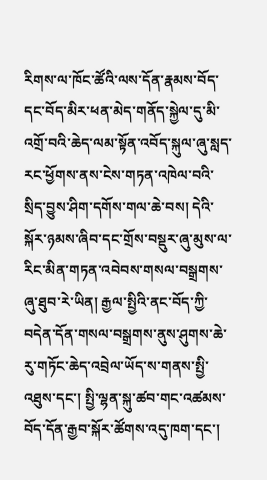རིགས་ལ་ཁོང་ཚོའི་ལས་དོན་རྣམས་བོད་དང་བོད་མིར་ཕན་མེད་གནོད་སྐྱེལ་དུ་མི་འགྲོ་བའི་ཆེད་ལམ་སྟོན་འབོད་སྐུལ་ཞུ་སླད་རང་ཕྱོགས་ནས་ངེས་གཏན་འཁེལ་བའི་སྲིད་བྱུས་ཤིག་དགོས་གལ་ཆེ་བས། དེའི་སྐོར་ཉམས་ཞིབ་དང་གྲོས་བསྡུར་ཞུ་མུས་ལ་རིང་མིན་གཏན་འབེབས་གསལ་བསྒྲགས་ཞུ་ཐུབ་རེ་ཡིན། རྒྱལ་སྤྱིའི་ནང་བོད་ཀྱི་བདེན་དོན་གསལ་བསྒྲགས་ནུས་ཤུགས་ཆེ་རུ་གཏོང་ཆེད་འབྲེལ་ཡོད་ས་གནས་སྤྱི་འཐུས་དང་། སྤྱི་ལྷན་སྐུ་ཚབ་གང་འཚམས་བོད་དོན་རྒྱབ་སྐོར་ཚོགས་འདུ་ཁག་དང་།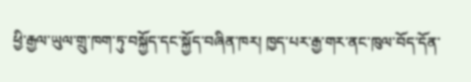ཕྱི་རྒྱལ་ཡུལ་གྲུ་ཁག་ཏུ་བསྐྱོད་དང་སྐྱོད་བཞིན་ཁར། ཁྱད་པར་རྒྱ་གར་ནང་ཁུལ་བོད་དོན་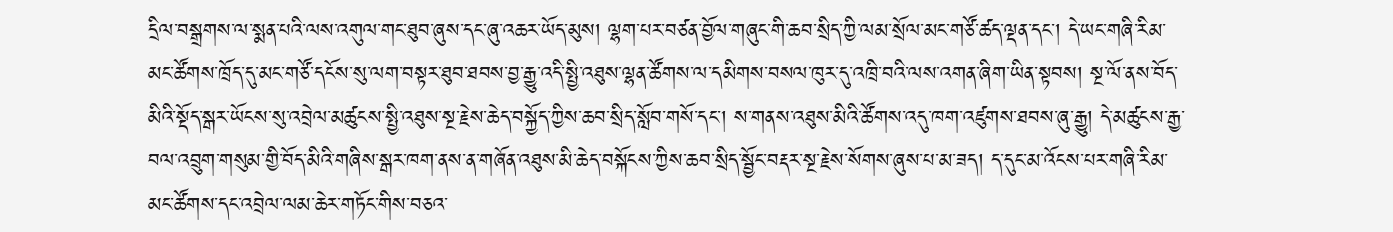དྲིལ་བསྒྲགས་ལ་སྨན་པའི་ལས་འགུལ་གང་ཐུབ་ཞུས་དང་ཞུ་འཆར་ཡོད་མུས། ལྷག་པར་བཙན་བྱོལ་གཞུང་གི་ཆབ་སྲིད་ཀྱི་ལམ་སྲོལ་མང་གཙོ་ཚད་ལྡན་དང་། དེ་ཡང་གཞི་རིམ་མང་ཚོགས་ཁྲོད་དུ་མང་གཙོ་དངོས་སུ་ལག་བསྟར་ཐུབ་ཐབས་བྱ་རྒྱུ་འདི་སྤྱི་འཐུས་ལྷན་ཚོགས་ལ་དམིགས་བསལ་ཁུར་དུ་འཁྲི་བའི་ལས་འགན་ཞིག་ཡིན་སྟབས། སྔ་ལོ་ནས་བོད་མིའི་སྡོད་སྒར་ཡོངས་སུ་འབྲེལ་མཚུངས་སྤྱི་འཐུས་སྔ་རྗེས་ཆེད་བསྐྱོད་ཀྱིས་ཆབ་སྲིད་སློབ་གསོ་དང་། ས་གནས་འཐུས་མིའི་ཚོགས་འདུ་ཁག་འཛུགས་ཐབས་ཞུ་རྒྱུ། དེ་མཚུངས་རྒྱ་བལ་འབྲུག་གསུམ་གྱི་བོད་མིའི་གཞིས་སྒར་ཁག་ནས་ན་གཞོན་འཐུས་མི་ཆེད་བསྐོངས་ཀྱིས་ཆབ་སྲིད་སྦྱོང་བརྡར་སྔ་རྗེས་སོགས་ཞུས་པ་མ་ཟད། ད་དུང་མ་འོངས་པར་གཞི་རིམ་མང་ཚོགས་དང་འབྲེལ་ལམ་ཆེར་གཏོང་གིས་བཅའ་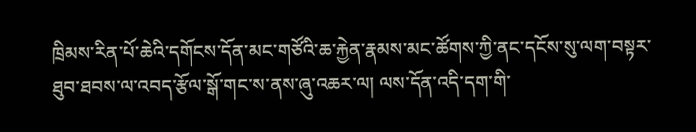ཁྲིམས་རིན་པོ་ཆེའི་དགོངས་དོན་མང་གཙོའི་ཆ་རྐྱེན་རྣམས་མང་ཚོགས་ཀྱི་ནང་དངོས་སུ་ལག་བསྟར་ཐུབ་ཐབས་ལ་འབད་རྩོལ་སྒོ་གང་ས་ནས་ཞུ་འཆར་ལ། ལས་དོན་འདི་དག་གི་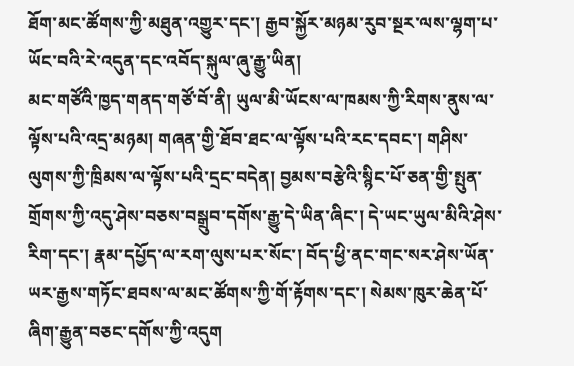ཐོག་མང་ཚོགས་ཀྱི་མཐུན་འགྱུར་དང་། རྒྱབ་སྐྱོར་མཉམ་རུབ་སྔར་ལས་ལྷག་པ་ཡོང་བའི་རེ་འདུན་དང་འབོད་སྐུལ་ཞུ་རྒྱུ་ཡིན།
མང་གཙོའི་ཁྱད་གནད་གཙོ་བོ་ནི། ཡུལ་མི་ཡོངས་ལ་ཁམས་ཀྱི་རིགས་ནུས་ལ་ལྟོས་པའི་འདྲ་མཉམ། གཞན་གྱི་ཐོབ་ཐང་ལ་ལྟོས་པའི་རང་དབང་། གཤིས་ལུགས་ཀྱི་ཁྲིམས་ལ་ལྟོས་པའི་དྲང་བདེན། བྱམས་བརྩེའི་སྙིང་པོ་ཅན་གྱི་སྤུན་གྲོགས་ཀྱི་འདུ་ཤེས་བཅས་བསྒྲུབ་དགོས་རྒྱུ་དེ་ཡིན་ཞིང་། དེ་ཡང་ཡུལ་མིའི་ཤེས་རིག་དང་། རྣམ་དཔྱོད་ལ་རག་ལུས་པར་སོང་། བོད་ཕྱི་ནང་གང་སར་ཤེས་ཡོན་ཡར་རྒྱས་གཏོང་ཐབས་ལ་མང་ཚོགས་ཀྱི་གོ་རྟོགས་དང་། སེམས་ཁུར་ཆེན་པོ་ཞིག་རྒྱུན་བཅང་དགོས་ཀྱི་འདུག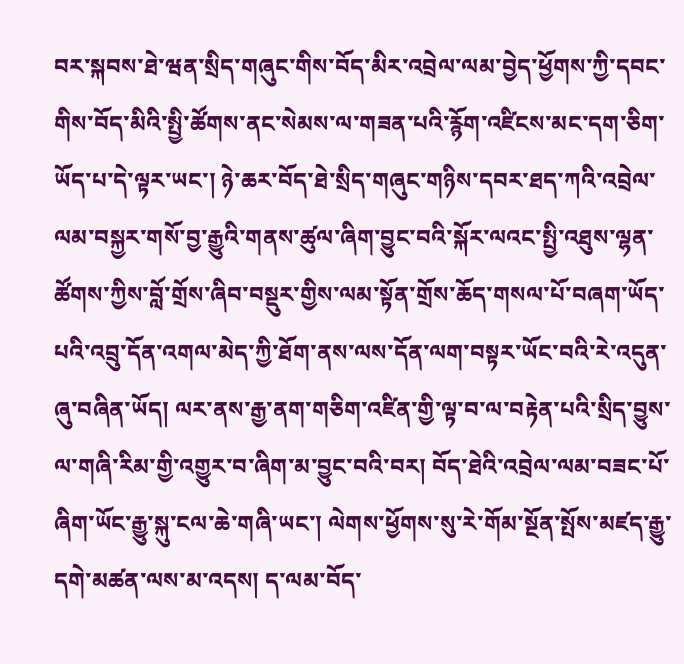བར་སྐབས་ཐེ་ཝན་སྲིད་གཞུང་གིས་བོད་མིར་འབྲེལ་ལམ་བྱེད་ཕྱོགས་ཀྱི་དབང་གིས་བོད་མིའི་སྤྱི་ཚོགས་ནང་སེམས་ལ་གཟན་པའི་རྙོག་འཛིངས་མང་དག་ཅིག་ཡོད་པ་དེ་ལྟར་ཡང་། ཉེ་ཆར་བོད་ཐེ་སྲིད་གཞུང་གཉིས་དབར་ཐད་ཀའི་འབྲེལ་ལམ་བསྐྱར་གསོ་བྱ་རྒྱུའི་གནས་ཚུལ་ཞིག་བྱུང་བའི་སྐོར་ལའང་སྤྱི་འཐུས་ལྷན་ཚོགས་ཀྱིས་བློ་གྲོས་ཞིབ་བསྡུར་གྱིས་ལམ་སྟོན་གྲོས་ཆོད་གསལ་པོ་བཞག་ཡོད་པའི་འབྲུ་དོན་འགལ་མེད་ཀྱི་ཐོག་ནས་ལས་དོན་ལག་བསྟར་ཡོང་བའི་རེ་འདུན་ཞུ་བཞིན་ཡོད། ལར་ནས་རྒྱ་ནག་གཅིག་འཛིན་གྱི་ལྟ་བ་ལ་བརྟེན་པའི་སྲིད་བྱུས་ལ་གཞི་རིམ་གྱི་འགྱུར་བ་ཞིག་མ་བྱུང་བའི་བར། བོད་ཐེའི་འབྲེལ་ལམ་བཟང་པོ་ཞིག་ཡོང་རྒྱུ་སྐུ་ངལ་ཆེ་གཞི་ཡང་། ལེགས་ཕྱོགས་སུ་རེ་གོམ་སྔོན་སྤོས་མཛད་རྒྱུ་དགེ་མཚན་ལས་མ་འདས། ད་ལམ་བོད་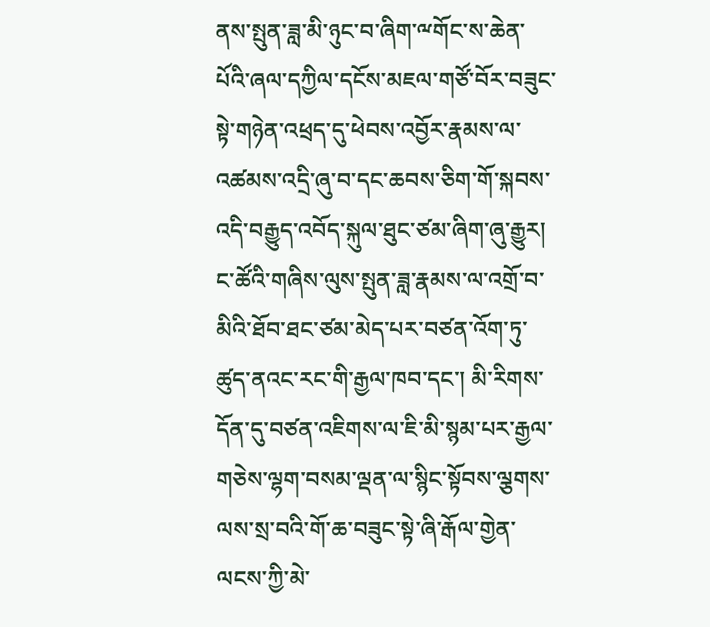ནས་སྤུན་ཟླ་མི་ཉུང་བ་ཞིག་ྋགོང་ས་ཆེན་པོའི་ཞལ་དཀྱིལ་དངོས་མཇལ་གཙོ་བོར་བཟུང་སྟེ་གཉེན་འཕྲད་དུ་ཕེབས་འབྱོར་རྣམས་ལ་འཚམས་འདྲི་ཞུ་བ་དང་ཆབས་ཅིག་གོ་སྐབས་འདི་བརྒྱུད་འབོད་སྐུལ་ཐུང་ཙམ་ཞིག་ཞུ་རྒྱུར། ང་ཚོའི་གཞིས་ལུས་སྤུན་ཟླ་རྣམས་ལ་འགྲོ་བ་མིའི་ཐོབ་ཐང་ཙམ་མེད་པར་བཙན་འོག་ཏུ་ཚུད་ནའང་རང་གི་རྒྱལ་ཁབ་དང་། མི་རིགས་དོན་དུ་བཙན་འཇིགས་ལ་ཇི་མི་སྙམ་པར་རྒྱལ་གཅེས་ལྷག་བསམ་ལྡན་ལ་སྙིང་སྟོབས་ལྕགས་ལས་སྲ་བའི་གོ་ཆ་བཟུང་སྟེ་ཞི་རྒོལ་གྱེན་ལངས་ཀྱི་མེ་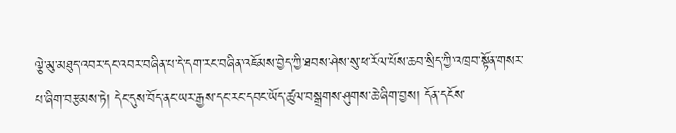ལྕེ་མུ་མཐུད་འབར་དང་འབར་བཞིན་པ་དེ་དག་རང་བཞིན་འཇོམས་བྱེད་ཀྱི་ཐབས་ཤེས་སུ་ཕ་རོལ་པོས་ཆབ་སྲིད་ཀྱི་འཁྲབ་སྟོན་གསར་པ་ཞིག་བརྩམས་ཏེ། དེང་དུས་བོད་ནང་ཡར་རྒྱས་དང་རང་དབང་ཡོད་ཚུལ་བསྒྲགས་ཤུགས་ཆེ་ཞིག་བྱས། དོན་དངོས་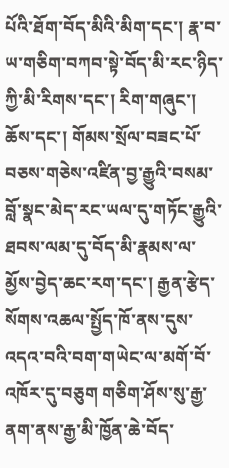པོའི་ཐོག་བོད་མིའི་མིག་དང་། རྣ་བ་ཡ་གཅིག་བཀབ་སྟེ་བོད་མི་རང་ཉིད་ཀྱི་མི་རིགས་དང་། རིག་གཞུང་། ཆོས་དང་། གོམས་སྲོལ་བཟང་པོ་བཅས་གཅེས་འཛིན་བྱ་རྒྱུའི་བསམ་བློ་སྣང་མེད་རང་ཡལ་དུ་གཏོང་རྒྱུའི་ཐབས་ལམ་དུ་བོད་མི་རྣམས་ལ་མྱོས་བྱེད་ཆང་རག་དང་། རྒྱན་རྩེད་སོགས་འཆལ་སྤྱོད་ཁོ་ནས་དུས་འདའ་བའི་བག་གཡེང་ལ་མགོ་བོ་འཁོར་དུ་བཅུག གཅིག་ཤོས་སུ་རྒྱ་ནག་ནས་རྒྱ་མི་ཁྱོན་ཆེ་བོད་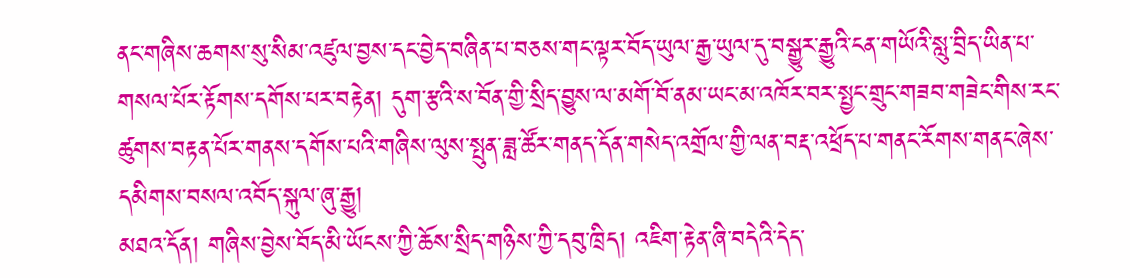ནང་གཞིས་ཆགས་སུ་སིམ་འཛུལ་བྱས་དང་བྱེད་བཞིན་པ་བཅས་གང་ལྟར་བོད་ཡུལ་རྒྱ་ཡུལ་དུ་བསྒྱུར་རྒྱུའི་ངན་གཡོའི་སླུ་བྲིད་ཡིན་པ་གསལ་པོར་རྟོགས་དགོས་པར་བརྟེན། དུག་རྩའི་ས་བོན་གྱི་སྲིད་བྱུས་ལ་མགོ་བོ་ནམ་ཡང་མ་འཁོར་བར་སྤྱང་གྲུང་གཟབ་གཟེང་གིས་རང་ཚུགས་བརྟན་པོར་གནས་དགོས་པའི་གཞིས་ལུས་སྤུན་ཟླ་ཚོར་གནད་དོན་གསེད་འགྲོལ་གྱི་ལན་བརྡ་འཕྲོད་པ་གནང་རོགས་གནང་ཞེས་དམིགས་བསལ་འབོད་སྐུལ་ཞུ་རྒྱུ།
མཐའ་དོན། གཞིས་བྱེས་བོད་མི་ཡོངས་ཀྱི་ཆོས་སྲིད་གཉིས་ཀྱི་དབུ་ཁྲིད། འཇིག་རྟེན་ཞི་བདེའི་དེད་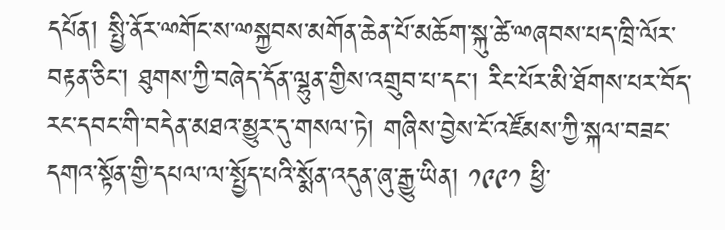དཔོན། སྤྱི་ནོར་ྋགོང་ས་ྋསྐྱབས་མགོན་ཆེན་པོ་མཆོག་སྐུ་ཚེ་ྋཞབས་པད་ཁྲི་ལོར་བརྟན་ཅིང་། ཐུགས་ཀྱི་བཞེད་དོན་ལྷུན་གྱིས་འགྲུབ་པ་དང་། རིང་པོར་མི་ཐོགས་པར་བོད་རང་དབང་གི་བདེན་མཐའ་མྱུར་དུ་གསལ་ཏེ། གཞིས་བྱེས་ངོ་འཛོམས་ཀྱི་སྐལ་བཟང་དགའ་སྟོན་གྱི་དཔལ་ལ་སྤྱོད་པའི་སྨོན་འདུན་ཞུ་རྒྱུ་ཡིན། ༡༩༩༡ ཕྱི་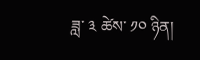ཟླ་ ༣ ཚེས་ ༡༠ ཉིན།